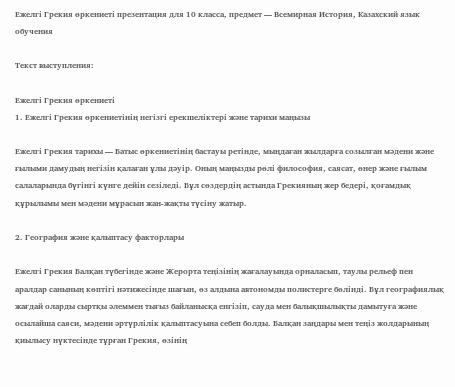Ежелгі Грекия өркениеті презентация для 10 класса, предмет — Всемирная История, Казахский язык обучения

Текст выступления:

Ежелгі Грекия өркениеті
1. Ежелгі Грекия өркениетінің негізгі ерекшеліктері және тарихи маңызы

Ежелгі Грекия тарихы — Батыс өркениетінің бастауы ретінде, мыңдаған жылдарға созылған мәдени және ғылыми дамудың негізін қалаған ұлы дәуір. Оның маңызды рөлі философия, саясат, өнер және ғылым салаларында бүгінгі күнге дейін сезіледі. Бұл сөздердің астында Грекияның жер бедері, қоғамдық құрылымы мен мәдени мұрасын жан-жақты түсіну жатыр.

2. География және қалыптасу факторлары

Ежелгі Грекия Балқан түбегінде және Жерорта теңізінің жағалауында орналасып, таулы рельеф пен аралдар санының көптігі нәтижесінде шағын, өз алдына автономды полистерге бөлінді. Бұл географиялық жағдай оларды сыртқы әлеммен тығыз байланысқа енгізіп, сауда мен балықшылықты дамытуға және осылайша саяси, мәдени әртүрлілік қалыптасуына себеп болды. Балқан заңдары мен теңіз жолдарының қиылысу нүктесінде тұрған Грекия, өзінің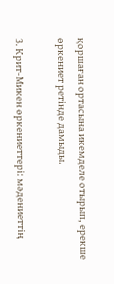қоршаған ортасына икемделе отырып, ерекше өркениет ретінде дамыды.

3. Крит-Микен өркениеттері: мәдениеттің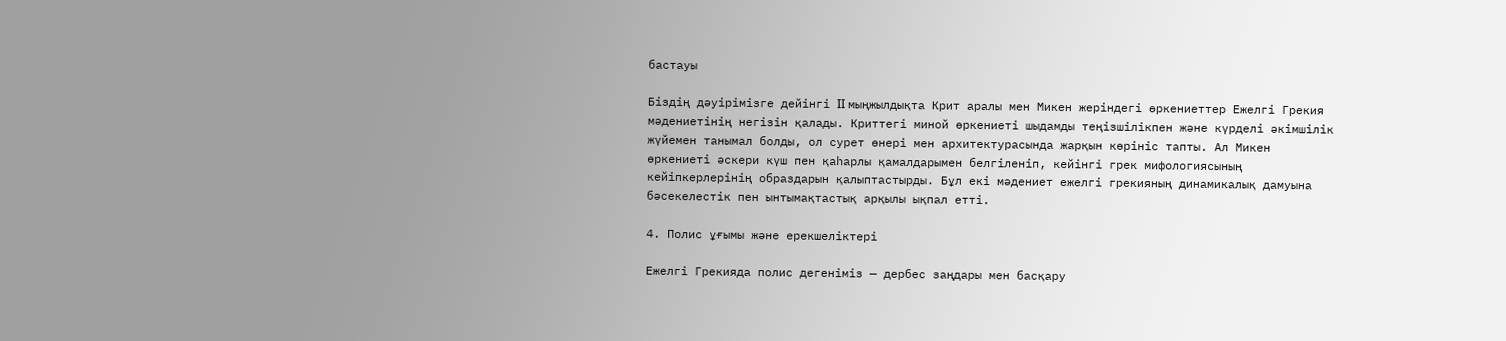бастауы

Біздің дәуірімізге дейінгі II мыңжылдықта Крит аралы мен Микен жеріндегі өркениеттер Ежелгі Грекия мәдениетінің негізін қалады. Криттегі миной өркениеті шыдамды теңізшілікпен және күрделі әкімшілік жүйемен танымал болды, ол сурет өнері мен архитектурасында жарқын көрініс тапты. Ал Микен өркениеті әскери күш пен қаһарлы қамалдарымен белгіленіп, кейінгі грек мифологиясының кейіпкерлерінің образдарын қалыптастырды. Бұл екі мәдениет ежелгі грекияның динамикалық дамуына бәсекелестік пен ынтымақтастық арқылы ықпал етті.

4. Полис ұғымы және ерекшеліктері

Ежелгі Грекияда полис дегеніміз — дербес заңдары мен басқару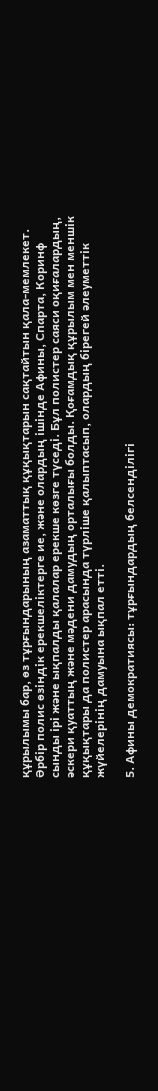құрылымы бар, өз тұрғындарының азаматтық құқықтарын сақтайтын қала-мемлекет. Әрбір полис өзіндік ерекшеліктерге ие, және олардың ішінде Афины, Спарта, Коринф сынды ірі және ықпалды қалалар ерекше көзге түседі. Бұл полистер саяси оқиғалардың, әскери қуаттың және мәдени дамудың орталығы болды. Қоғамдық құрылым мен меншік құқықтары да полистер арасында түрліше қалыптасып, олардың бірегей әлеуметтік жүйелерінің дамуына ықпал етті.

5. Афины демократиясы: тұрғындардың белсенділігі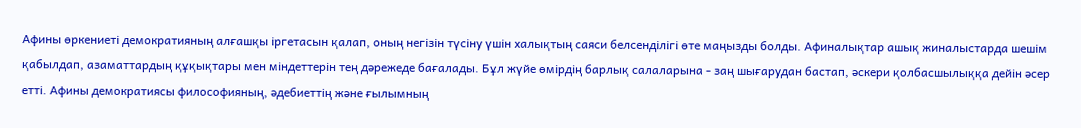Афины өркениеті демократияның алғашқы іргетасын қалап, оның негізін түсіну үшін халықтың саяси белсенділігі өте маңызды болды. Афиналықтар ашық жиналыстарда шешім қабылдап, азаматтардың құқықтары мен міндеттерін тең дәрежеде бағалады. Бұл жүйе өмірдің барлық салаларына - заң шығарудан бастап, әскери қолбасшылыққа дейін әсер етті. Афины демократиясы философияның, әдебиеттің және ғылымның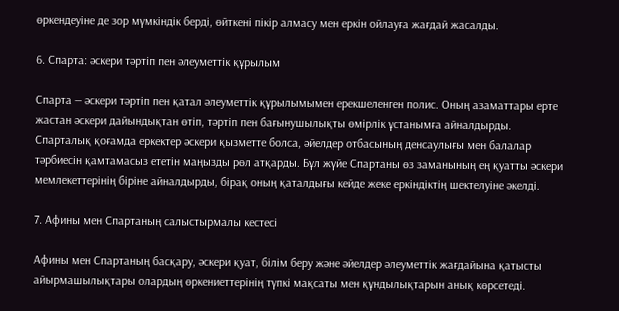өркендеуіне де зор мүмкіндік берді, өйткені пікір алмасу мен еркін ойлауға жағдай жасалды.

6. Спарта: әскери тәртіп пен әлеуметтік құрылым

Спарта — әскери тәртіп пен қатал әлеуметтік құрылымымен ерекшеленген полис. Оның азаматтары ерте жастан әскери дайындықтан өтіп, тәртіп пен бағынушылықты өмірлік ұстанымға айналдырды. Спарталық қоғамда еркектер әскери қызметте болса, әйелдер отбасының денсаулығы мен балалар тәрбиесін қамтамасыз ететін маңызды рөл атқарды. Бұл жүйе Спартаны өз заманының ең қуатты әскери мемлекеттерінің біріне айналдырды, бірақ оның қаталдығы кейде жеке еркіндіктің шектелуіне әкелді.

7. Афины мен Спартаның салыстырмалы кестесі

Афины мен Спартаның басқару, әскери қуат, білім беру және әйелдер әлеуметтік жағдайына қатысты айырмашылықтары олардың өркениеттерінің түпкі мақсаты мен құндылықтарын анық көрсетеді.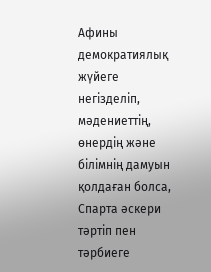Афины демократиялық жүйеге негізделіп, мәдениеттің, өнердің және білімнің дамуын қолдаған болса, Спарта әскери тәртіп пен тәрбиеге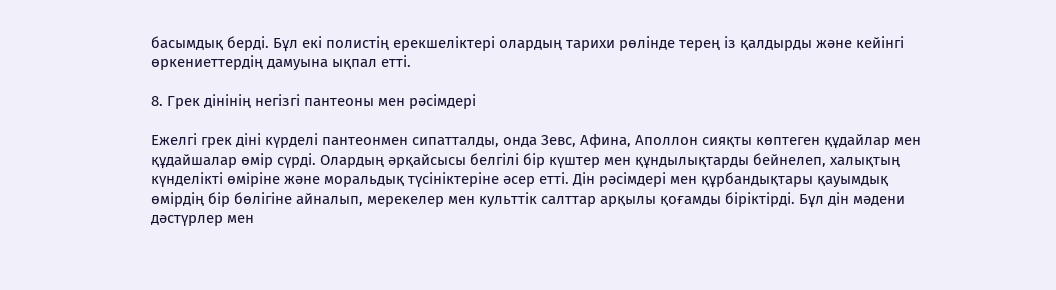басымдық берді. Бұл екі полистің ерекшеліктері олардың тарихи рөлінде терең із қалдырды және кейінгі өркениеттердің дамуына ықпал етті.

8. Грек дінінің негізгі пантеоны мен рәсімдері

Ежелгі грек діні күрделі пантеонмен сипатталды, онда Зевс, Афина, Аполлон сияқты көптеген құдайлар мен құдайшалар өмір сүрді. Олардың әрқайсысы белгілі бір күштер мен құндылықтарды бейнелеп, халықтың күнделікті өміріне және моральдық түсініктеріне әсер етті. Дін рәсімдері мен құрбандықтары қауымдық өмірдің бір бөлігіне айналып, мерекелер мен культтік салттар арқылы қоғамды біріктірді. Бұл дін мәдени дәстүрлер мен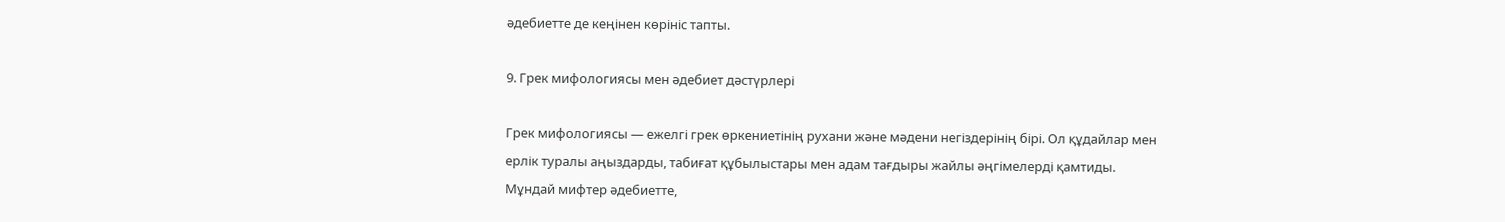әдебиетте де кеңінен көрініс тапты.

9. Грек мифологиясы мен әдебиет дәстүрлері

Грек мифологиясы — ежелгі грек өркениетінің рухани және мәдени негіздерінің бірі. Ол құдайлар мен ерлік туралы аңыздарды, табиғат құбылыстары мен адам тағдыры жайлы әңгімелерді қамтиды. Мұндай мифтер әдебиетте,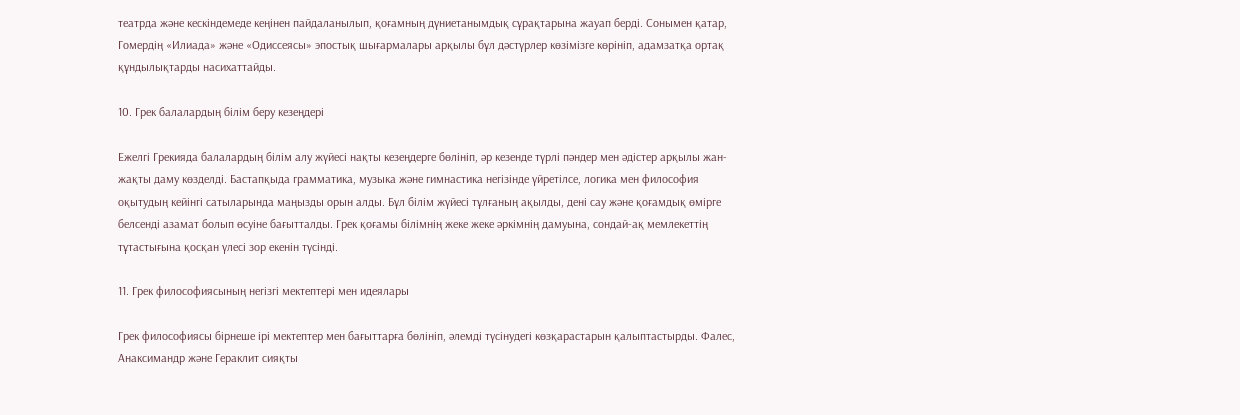театрда және кескіндемеде кеңінен пайдаланылып, қоғамның дүниетанымдық сұрақтарына жауап берді. Сонымен қатар, Гомердің «Илиада» және «Одиссеясы» эпостық шығармалары арқылы бұл дәстүрлер көзімізге көрініп, адамзатқа ортақ құндылықтарды насихаттайды.

10. Грек балалардың білім беру кезеңдері

Ежелгі Грекияда балалардың білім алу жүйесі нақты кезеңдерге бөлініп, әр кезенде түрлі пәндер мен әдістер арқылы жан-жақты даму көзделді. Бастапқыда грамматика, музыка және гимнастика негізінде үйретілсе, логика мен философия оқытудың кейінгі сатыларында маңызды орын алды. Бұл білім жүйесі тұлғаның ақылды, дені сау және қоғамдық өмірге белсенді азамат болып өсуіне бағытталды. Грек қоғамы білімнің жеке жеке әркімнің дамуына, сондай-ақ мемлекеттің тұтастығына қосқан үлесі зор екенін түсінді.

11. Грек философиясының негізгі мектептері мен идеялары

Грек философиясы бірнеше ірі мектептер мен бағыттарға бөлініп, әлемді түсінудегі көзқарастарын қалыптастырды. Фалес, Анаксимандр және Гераклит сияқты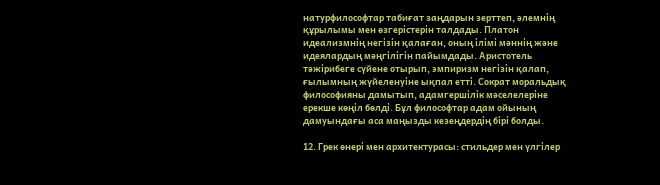натурфилософтар табиғат заңдарын зерттеп, әлемнің құрылымы мен өзгерістерін талдады. Платон идеализмнің негізін қалаған, оның ілімі мәннің және идеялардың мәңгілігін пайымдады. Аристотель тәжірибеге сүйене отырып, эмпиризм негізін қалап, ғылымның жүйеленуіне ықпал етті. Сократ моральдық философияны дамытып, адамгершілік мәселелеріне ерекше көңіл бөлді. Бұл философтар адам ойының дамуындағы аса маңызды кезеңдердің бірі болды.

12. Грек өнері мен архитектурасы: стильдер мен үлгілер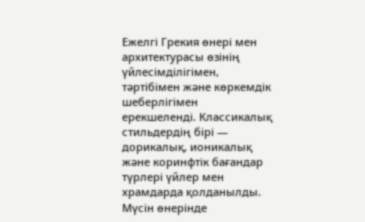Ежелгі Грекия өнері мен архитектурасы өзінің үйлесімділігімен, тәртібімен және көркемдік шеберлігімен ерекшеленді. Классикалық стильдердің бірі — дорикалық, ионикалық және коринфтік бағандар түрлері үйлер мен храмдарда қолданылды. Мүсін өнерінде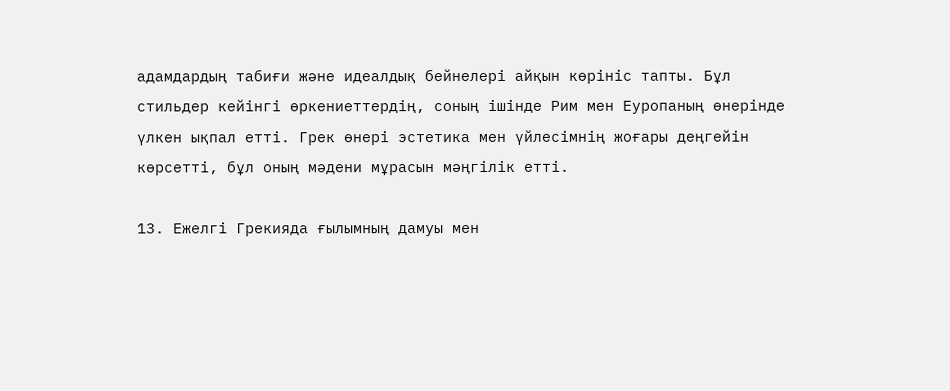адамдардың табиғи және идеалдық бейнелері айқын көрініс тапты. Бұл стильдер кейінгі өркениеттердің, соның ішінде Рим мен Еуропаның өнерінде үлкен ықпал етті. Грек өнері эстетика мен үйлесімнің жоғары деңгейін көрсетті, бұл оның мәдени мұрасын мәңгілік етті.

13. Ежелгі Грекияда ғылымның дамуы мен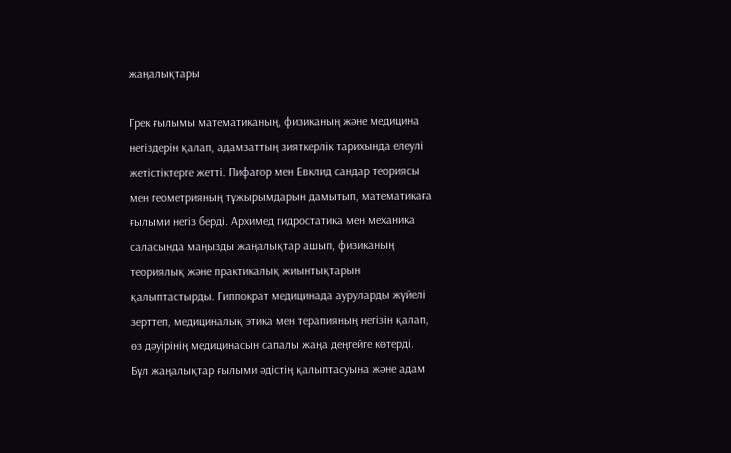жаңалықтары

Грек ғылымы математиканың, физиканың және медицина негіздерін қалап, адамзаттың зияткерлік тарихында елеулі жетістіктерге жетті. Пифагор мен Евклид сандар теориясы мен геометрияның тұжырымдарын дамытып, математикаға ғылыми негіз берді. Архимед гидростатика мен механика саласында маңызды жаңалықтар ашып, физиканың теориялық және практикалық жиынтықтарын қалыптастырды. Гиппократ медицинада ауруларды жүйелі зерттеп, медициналық этика мен терапияның негізін қалап, өз дәуірінің медицинасын сапалы жаңа деңгейге көтерді. Бұл жаңалықтар ғылыми әдістің қалыптасуына және адам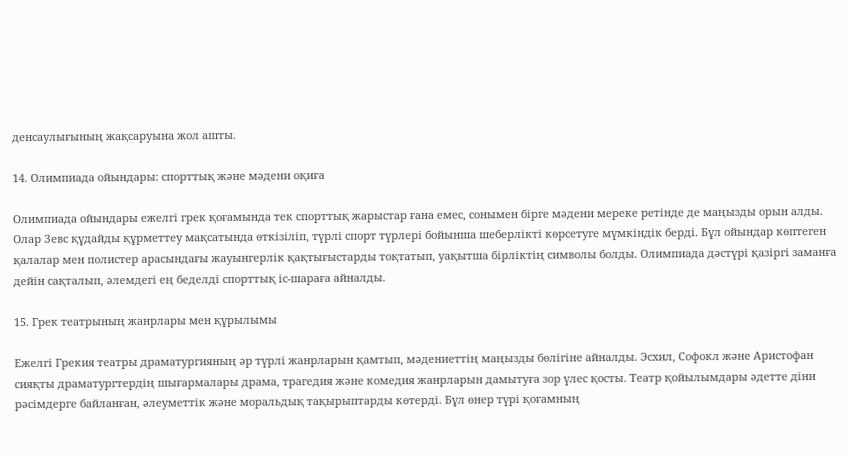денсаулығының жақсаруына жол ашты.

14. Олимпиада ойындары: спорттық және мәдени оқиға

Олимпиада ойындары ежелгі грек қоғамында тек спорттық жарыстар ғана емес, сонымен бірге мәдени мереке ретінде де маңызды орын алды. Олар Зевс құдайды құрметтеу мақсатында өткізіліп, түрлі спорт түрлері бойынша шеберлікті көрсетуге мүмкіндік берді. Бұл ойындар көптеген қалалар мен полистер арасындағы жауынгерлік қақтығыстарды тоқтатып, уақытша бірліктің символы болды. Олимпиада дәстүрі қазіргі заманға дейін сақталып, әлемдегі ең беделді спорттық іс-шараға айналды.

15. Грек театрының жанрлары мен құрылымы

Ежелгі Грекия театры драматургияның әр түрлі жанрларын қамтып, мәдениеттің маңызды бөлігіне айналды. Эсхил, Софокл және Аристофан сияқты драматургтердің шығармалары драма, трагедия және комедия жанрларын дамытуға зор үлес қосты. Театр қойылымдары әдетте діни рәсімдерге байланған, әлеуметтік және моральдық тақырыптарды көтерді. Бұл өнер түрі қоғамның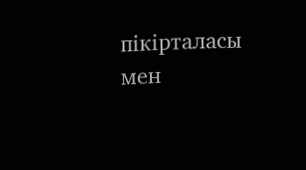пікірталасы мен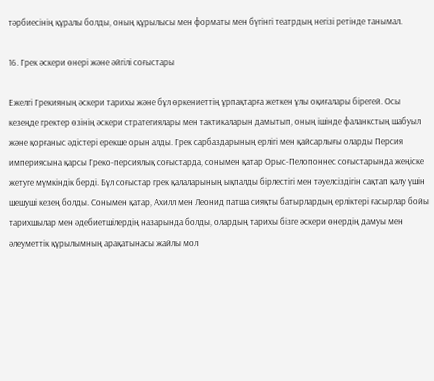тәрбиесінің құралы болды, оның құрылысы мен форматы мен бүгінгі театрдың негізі ретінде танымал.

16. Грек әскери өнері және әйгілі соғыстары

Ежелгі Грекияның әскери тарихы және бұл өркениеттің ұрпақтарға жеткен ұлы оқиғалары бірегей. Осы кезеңде гректер өзінің әскери стратегиялары мен тактикаларын дамытып, оның ішінде фаланкстың шабуыл және қорғаныс әдістері ерекше орын алды. Грек сарбаздарының ерлігі мен қайсарлығы оларды Персия империясына қарсы Греко-персиялық соғыстарда, сонымен қатар Орыс-Пелопоннес соғыстарында жеңіске жетуге мүмкіндік берді. Бұл соғыстар грек қалаларының ықпалды бірлестігі мен тәуелсіздігін сақтап қалу үшін шешуші кезең болды. Сонымен қатар, Ахилл мен Леонид патша сияқты батырлардың ерліктері ғасырлар бойы тарихшылар мен әдебиетшілердің назарында болды, олардың тарихы бізге әскери өнердің дамуы мен әлеуметтік құрылымның арақатынасы жайлы мол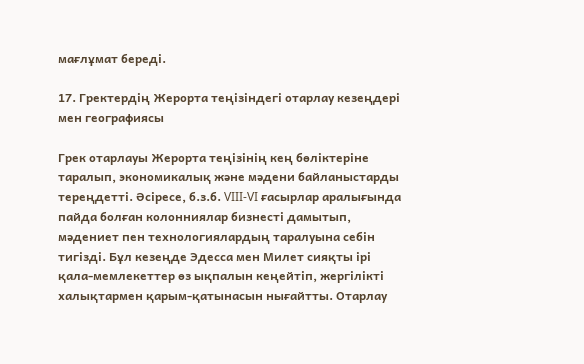мағлұмат береді.

17. Гректердің Жерорта теңізіндегі отарлау кезеңдері мен географиясы

Грек отарлауы Жерорта теңізінің кең бөліктеріне таралып, экономикалық және мәдени байланыстарды тереңдетті. Әсіресе, б.з.б. VIII-VI ғасырлар аралығында пайда болған колонниялар бизнесті дамытып, мәдениет пен технологиялардың таралуына себін тигізді. Бұл кезеңде Эдесса мен Милет сияқты ірі қала-мемлекеттер өз ықпалын кеңейтіп, жергілікті халықтармен қарым-қатынасын нығайтты. Отарлау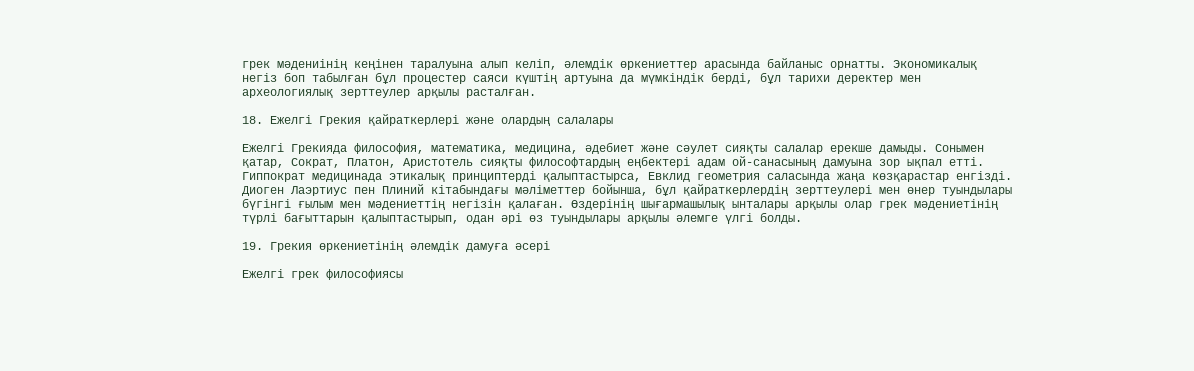грек мәдениінің кеңінен таралуына алып келіп, әлемдік өркениеттер арасында байланыс орнатты. Экономикалық негіз боп табылған бұл процестер саяси күштің артуына да мүмкіндік берді, бұл тарихи деректер мен археологиялық зерттеулер арқылы расталған.

18. Ежелгі Грекия қайраткерлері және олардың салалары

Ежелгі Грекияда философия, математика, медицина, әдебиет және сәулет сияқты салалар ерекше дамыды. Сонымен қатар, Сократ, Платон, Аристотель сияқты философтардың еңбектері адам ой-санасының дамуына зор ықпал етті. Гиппократ медицинада этикалық принциптерді қалыптастырса, Евклид геометрия саласында жаңа көзқарастар енгізді. Диоген Лаэртиус пен Плиний кітабындағы мәліметтер бойынша, бұл қайраткерлердің зерттеулері мен өнер туындылары бүгінгі ғылым мен мәдениеттің негізін қалаған. Өздерінің шығармашылық ынталары арқылы олар грек мәдениетінің түрлі бағыттарын қалыптастырып, одан әрі өз туындылары арқылы әлемге үлгі болды.

19. Грекия өркениетінің әлемдік дамуға әсері

Ежелгі грек философиясы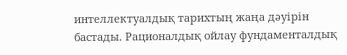интеллектуалдық тарихтың жаңа дәуірін бастады. Рационалдық ойлау фундаменталдық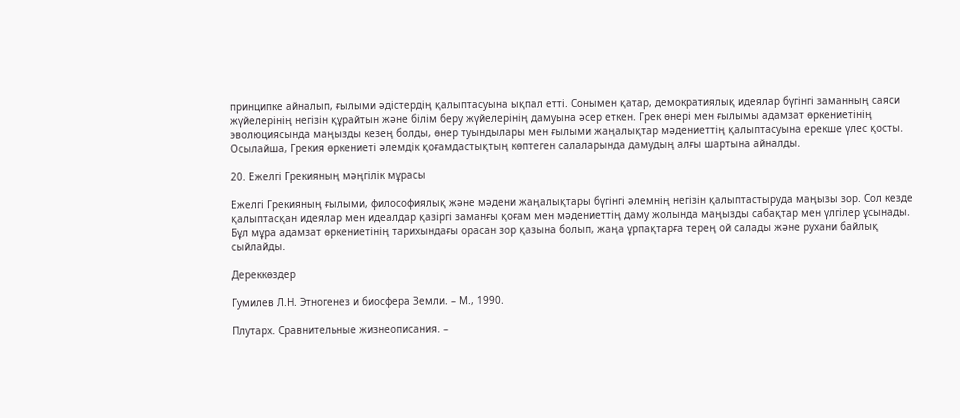принципке айналып, ғылыми әдістердің қалыптасуына ықпал етті. Сонымен қатар, демократиялық идеялар бүгінгі заманның саяси жүйелерінің негізін құрайтын және білім беру жүйелерінің дамуына әсер еткен. Грек өнері мен ғылымы адамзат өркениетінің эволюциясында маңызды кезең болды, өнер туындылары мен ғылыми жаңалықтар мәдениеттің қалыптасуына ерекше үлес қосты. Осылайша, Грекия өркениеті әлемдік қоғамдастықтың көптеген салаларында дамудың алғы шартына айналды.

20. Ежелгі Грекияның мәңгілік мұрасы

Ежелгі Грекияның ғылыми, философиялық және мәдени жаңалықтары бүгінгі әлемнің негізін қалыптастыруда маңызы зор. Сол кезде қалыптасқан идеялар мен идеалдар қазіргі заманғы қоғам мен мәдениеттің даму жолында маңызды сабақтар мен үлгілер ұсынады. Бұл мұра адамзат өркениетінің тарихындағы орасан зор қазына болып, жаңа ұрпақтарға терең ой салады және рухани байлық сыйлайды.

Дереккөздер

Гумилев Л.Н. Этногенез и биосфера Земли. – М., 1990.

Плутарх. Сравнительные жизнеописания. –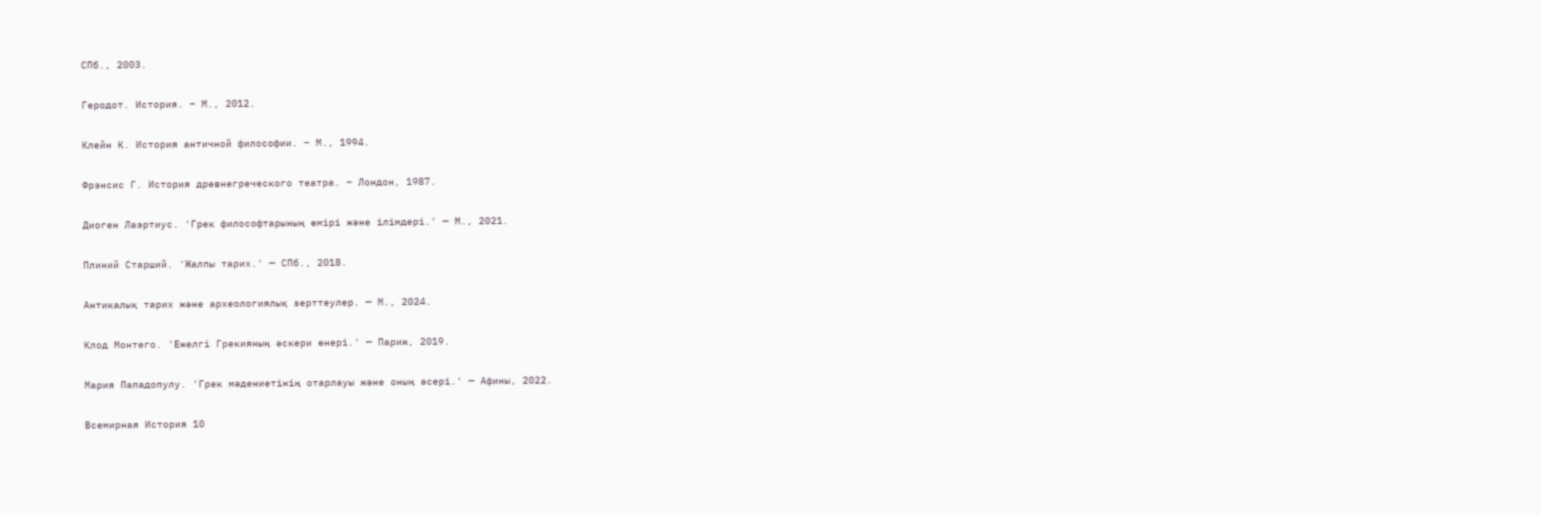СПб., 2003.

Геродот. История. – М., 2012.

Клейн К. История античной философии. – М., 1994.

Фрэнсис Г. История древнегреческого театра. – Лондон, 1987.

Диоген Лаэртиус. 'Грек философтарының өмірі және ілімдері.' — М., 2021.

Плиний Старший. 'Жалпы тарих.' — СПб., 2018.

Антикалық тарих және археологиялық зерттеулер. — М., 2024.

Клод Монтего. 'Ежелгі Грекияның әскери өнері.' — Париж, 2019.

Мария Пападопулу. 'Грек мәдениетінің отарлауы және оның әсері.' — Афины, 2022.

Всемирная История 10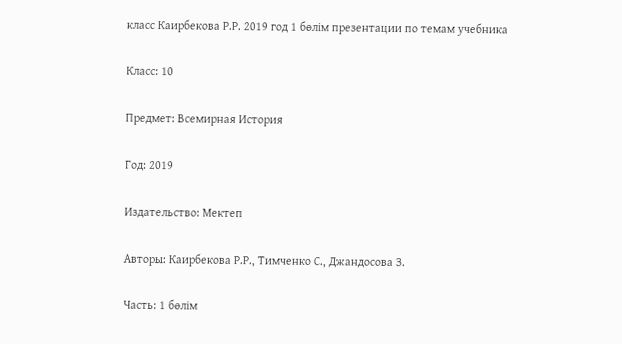класс Каирбекова Р.Р. 2019 год 1 бөлім презентации по темам учебника

Класс: 10

Предмет: Всемирная История

Год: 2019

Издательство: Мектеп

Авторы: Каирбекова Р.Р., Тимченко С., Джандосова З.

Часть: 1 бөлім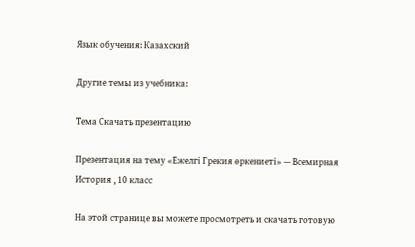Язык обучения: Казахский

Другие темы из учебника:

Тема Скачать презентацию

Презентация на тему «Ежелгі Грекия өркениеті» — Всемирная История , 10 класс

На этой странице вы можете просмотреть и скачать готовую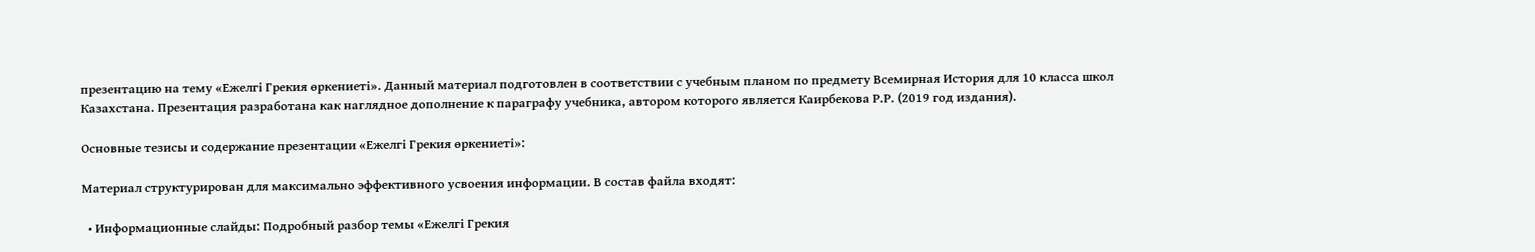презентацию на тему «Ежелгі Грекия өркениеті». Данный материал подготовлен в соответствии с учебным планом по предмету Всемирная История для 10 класса школ Казахстана. Презентация разработана как наглядное дополнение к параграфу учебника, автором которого является Каирбекова Р.Р. (2019 год издания).

Основные тезисы и содержание презентации «Ежелгі Грекия өркениеті»:

Материал структурирован для максимально эффективного усвоения информации. В состав файла входят:

  • Информационные слайды: Подробный разбор темы «Ежелгі Грекия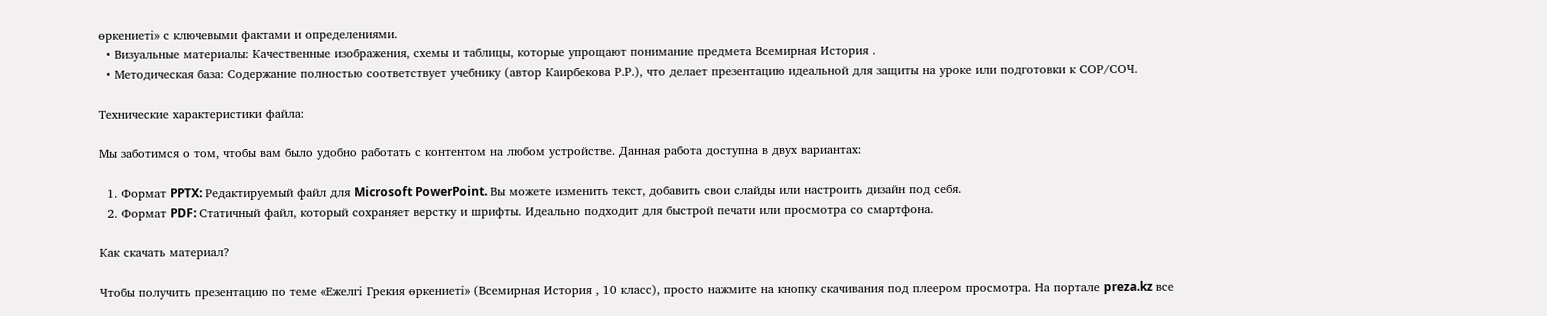өркениеті» с ключевыми фактами и определениями.
  • Визуальные материалы: Качественные изображения, схемы и таблицы, которые упрощают понимание предмета Всемирная История .
  • Методическая база: Содержание полностью соответствует учебнику (автор Каирбекова Р.Р.), что делает презентацию идеальной для защиты на уроке или подготовки к СОР/СОЧ.

Технические характеристики файла:

Мы заботимся о том, чтобы вам было удобно работать с контентом на любом устройстве. Данная работа доступна в двух вариантах:

  1. Формат PPTX: Редактируемый файл для Microsoft PowerPoint. Вы можете изменить текст, добавить свои слайды или настроить дизайн под себя.
  2. Формат PDF: Статичный файл, который сохраняет верстку и шрифты. Идеально подходит для быстрой печати или просмотра со смартфона.

Как скачать материал?

Чтобы получить презентацию по теме «Ежелгі Грекия өркениеті» (Всемирная История , 10 класс), просто нажмите на кнопку скачивания под плеером просмотра. На портале preza.kz все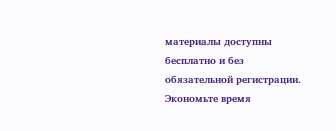материалы доступны бесплатно и без обязательной регистрации. Экономьте время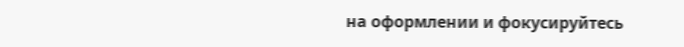на оформлении и фокусируйтесь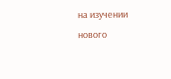на изучении нового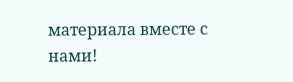материала вместе с нами!